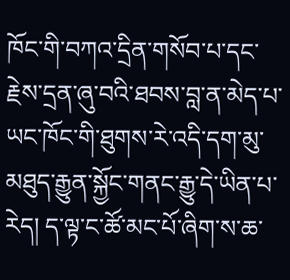ཁོང་གི་བཀའ་དྲིན་གསོབ་པ་དང་རྗེས་དྲན་ཞུ་བའི་ཐབས་བླ་ན་མེད་པ་ཡང་ཁོང་གི་ཐུགས་རེ་འདི་དག་མུ་མཐུད་རྒྱུན་སྐྱོང་གནང་རྒྱུ་དེ་ཡིན་པ་རེད། ད་ལྟ་ང་ཚོ་མང་པོ་ཞིག་ས་ཆ་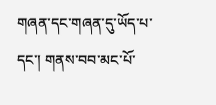གཞན་དང་གཞན་དུ་ཡོད་པ་དང་། གནས་བབ་མང་པོ་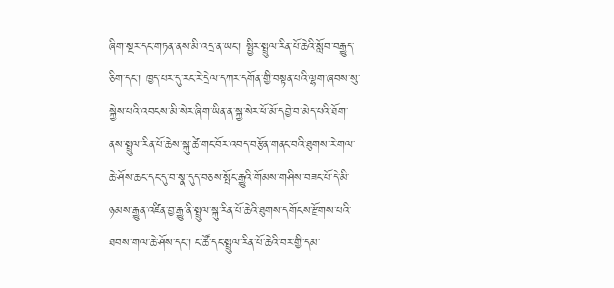ཞིག་སྔར་དང་གཏན་ནས་མི་འདྲ་ན་ཡང་། སྤྱིར་སྤྲུལ་རིན་པོ་ཆེའི་སློབ་བརྒྱུད་ཅིག་དང་། ཁྱད་པར་དུ་རང་རེ་དྲེལ་དཀར་དགོན་གྱི་བསྟན་པའི་ལྷག་ཞབས་སུ་སྐྱེས་པའི་འབངས་མི་སེར་ཞིག་ཡིན་ན་སྐྱ་སེར་ཕོ་མོ་དབྱེ་བ་མེད་པའི་ཐོག་ནས་སྤྲུལ་རིན་པོ་ཆེས་སྐུ་ཚེ་གང་བོར་འབད་བརྩོན་གནང་བའི་ཐུགས་རེ་གལ་ཆེ་ཤོས་ཆང་དང་དུ་བ་སྣ་དུད་བཅས་སྤོང་རྒྱུའི་གོམས་གཤིས་བཟང་པོ་དེ་མི་ཉམས་རྒྱུན་འཛིན་བྱ་རྒྱུ་ནི་སྤྲུལ་སྐུ་རིན་པོ་ཆེའི་ཐུགས་དགོངས་རྫོགས་པའི་ཐབས་གལ་ཆེ་ཤོས་དང་། ང་ཚོ་དང་སྤྲུལ་རིན་པོ་ཆེའི་བར་གྱི་དམ་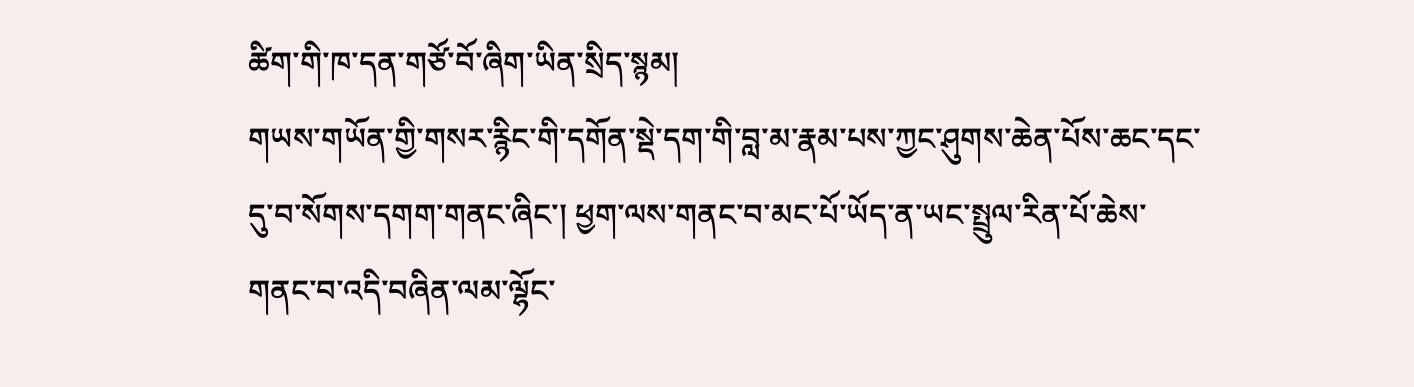ཚིག་གི་ཁ་དན་གཙོ་བོ་ཞིག་ཡིན་སྲིད་སྙམ།
གཡས་གཡོན་གྱི་གསར་རྙིང་གི་དགོན་སྡེ་དག་གི་བླ་མ་རྣམ་པས་ཀྱང་ཤུགས་ཆེན་པོས་ཆང་དང་དུ་བ་སོགས་དགག་གནང་ཞིང་། ཕྱག་ལས་གནང་བ་མང་པོ་ཡོད་ན་ཡང་སྤྲུལ་རིན་པོ་ཆེས་གནང་བ་འདི་བཞིན་ལམ་ལྷོང་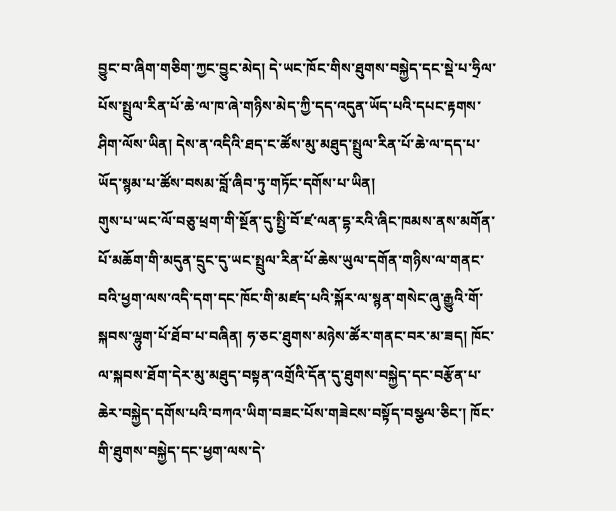བྱུང་བ་ཞིག་གཅིག་ཀྱང་བྱུང་མེད། དེ་ཡང་ཁོང་གིས་ཐུགས་བསྐྱེད་དང་སྡེ་པ་ཧྲིལ་པོས་སྤྲུལ་རིན་པོ་ཆེ་ལ་ཁ་ཞེ་གཉིས་མེད་ཀྱི་དད་འདུན་ཡོད་པའི་དཔང་རྟགས་ཤིག་ལོས་ཡིན། དེས་ན་འདིའི་ཐད་ང་ཚོས་མུ་མཐུད་སྤྲུལ་རིན་པོ་ཆེ་ལ་དད་པ་ཡོད་སྙམ་པ་ཚོས་བསམ་བློ་ཞིབ་ཏུ་གཏོང་དགོས་པ་ཡིན།
གུས་པ་ཡང་ལོ་བཅུ་ཕྲག་གི་སྔོན་དུ་སྤྱི་བོ་ཛ་ལན་དྷ་རའི་ཞིང་ཁམས་ནས་མགོན་པོ་མཆོག་གི་མདུན་དྲུང་དུ་ཡང་སྤྲུལ་རིན་པོ་ཆེས་ཡུལ་དགོན་གཉིས་ལ་གནང་བའི་ཕྱག་ལས་འདི་དག་དང་ཁོང་གི་མཛད་པའི་སྐོར་ལ་སྙན་གསེང་ཞུ་རྒྱུའི་གོ་སྐབས་ལྷུག་པོ་ཐོབ་པ་བཞིན། ཧ་ཅང་ཐུགས་མཉེས་ཚོར་གནང་བར་མ་ཟད། ཁོང་ལ་སྐབས་ཐོག་དེར་མུ་མཐུད་བསྟན་འགྲོའི་དོན་དུ་ཐུགས་བསྐྱེད་དང་བརྩོན་པ་ཆེར་བསྐྱེད་དགོས་པའི་བཀའ་ཡིག་བཟང་པོས་གཟེངས་བསྟོད་བསྩལ་ཅིང་། ཁོང་གི་ཐུགས་བསྐྱེད་དང་ཕྱག་ལས་དེ་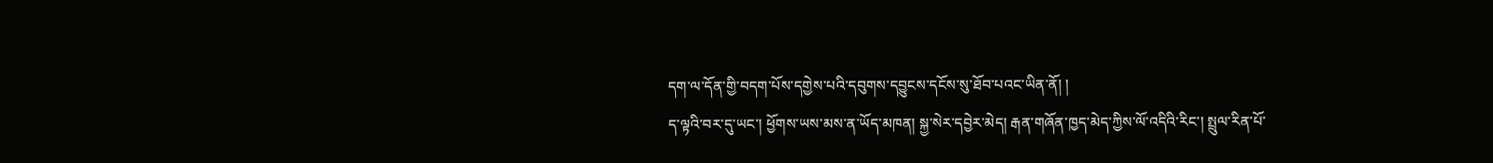དག་ལ་དོན་གྱི་བདག་པོས་དགྱེས་པའི་དབུགས་དབྱུངས་དངོས་སུ་ཐོབ་པའང་ཡིན་ནོ། །
ད་ལྟའི་བར་དུ་ཡང་། ཕྱོགས་ཡས་མས་ན་ཡོད་མཁན། སྐྱ་སེར་དབྱེར་མེད། རྒན་གཞོན་ཁྱད་མེད་ཀྱིས་ལོ་འདིའི་རིང་། སྤྲུལ་རིན་པོ་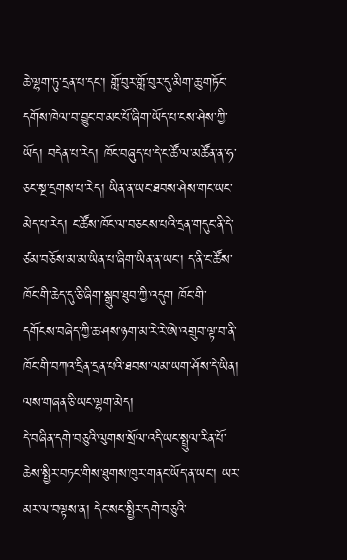ཆེ་ལྷག་ཏུ་དྲན་པ་དང་། གློ་བུར་གློ་བུར་དུ་མིག་ཆུ་གཏོང་དགོས་ཁེལ་བ་བྱུང་བ་མང་པོ་ཞིག་ཡོད་པ་ངས་ཤེས་ཀྱི་ཡོད། བདེན་པ་རེད། ཁོང་བཞུད་པ་དེ་ང་ཚོ་ལ་མཚོན་ན་ཧ་ཅང་སྔ་དྲགས་པ་རེད། ཡིན་ན་ཡང་ཐབས་ཤེས་གང་ཡང་མེད་པ་རེད། ང་ཚོས་ཁོང་ལ་བཅངས་པའི་དྲན་གདུང་ནི་དེ་ཙམ་བཅོས་མ་མ་ཡིན་པ་ཞིག་ཡིན་ན་ཡང་། ད་ནི་ང་ཚོས་ཁོང་གི་ཆེད་དུ་ཅི་ཞིག་སྒྲུབ་ཐུབ་ཀྱི་འདུག ཁོང་གི་དགོངས་བཞེད་ཀྱི་ཆ་ཤས་ཉག་མ་རེ་རེ་ཨེ་འགྲུབ་ལྟ་བ་ནི་ཁོང་གི་བཀའ་དྲིན་དྲན་པའི་ཐབས་ལམ་ཡག་ཤོས་དེ་ཡིན། ལས་གཞན་ཅི་ཡང་ལྷག་མེད།
དེ་བཞིན་དགེ་བཅུའི་ལུགས་སྲོལ་འདི་ཡང་སྤྲུལ་རིན་པོ་ཆེས་སྤྱིར་བཏང་གིས་ཐུགས་ཁུར་གནང་ཡོད་ན་ཡང་། ཡར་མར་ལ་བལྟས་ན། དེང་སང་སྤྱིར་དགེ་བཅུའི་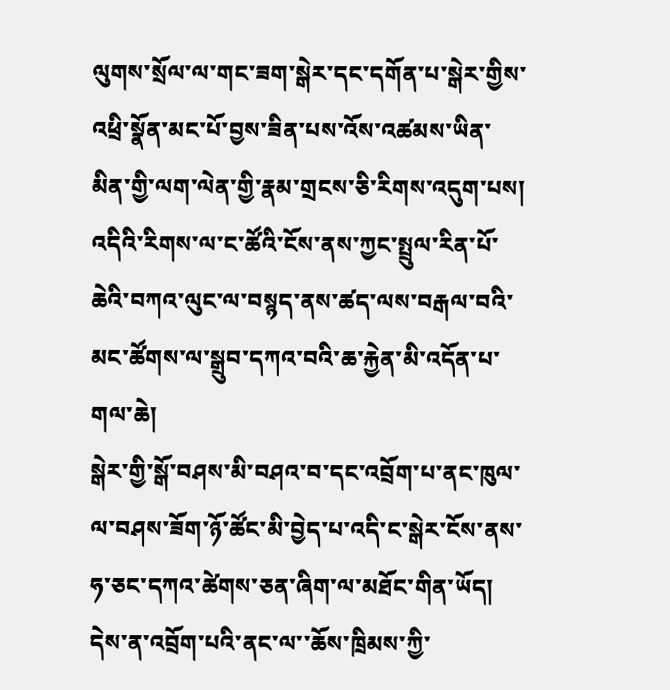ལུགས་སྲོལ་ལ་གང་ཟག་སྒེར་དང་དགོན་པ་སྒེར་གྱིས་འཕྲི་སྣོན་མང་པོ་བྱས་ཟིན་པས་འོས་འཚམས་ཡིན་མིན་གྱི་ལག་ལེན་གྱི་རྣམ་གྲངས་ཅི་རིགས་འདུག་པས། འདིའི་རིགས་ལ་ང་ཚོའི་ངོས་ནས་ཀྱང་སྤྲུལ་རིན་པོ་ཆེའི་བཀའ་ལུང་ལ་བསྙད་ནས་ཚད་ལས་བརྒལ་བའི་མང་ཚོགས་ལ་སྒྲུབ་དཀའ་བའི་ཆ་རྐྱེན་མི་འདོན་པ་གལ་ཆེ།
སྒེར་གྱི་སྒོ་བཤས་མི་བཤའ་བ་དང་འབྲོག་པ་ནང་ཁུལ་ལ་བཤས་ཟོག་ཉོ་ཚོང་མི་བྱེད་པ་འདི་ང་སྒེར་ངོས་ནས་ཧ་ཅང་དཀའ་ཚེགས་ཅན་ཞིག་ལ་མཐོང་གིན་ཡོད། དེས་ན་འབྲོག་པའི་ནང་ལ་་ཆོས་ཁྲིམས་ཀྱི་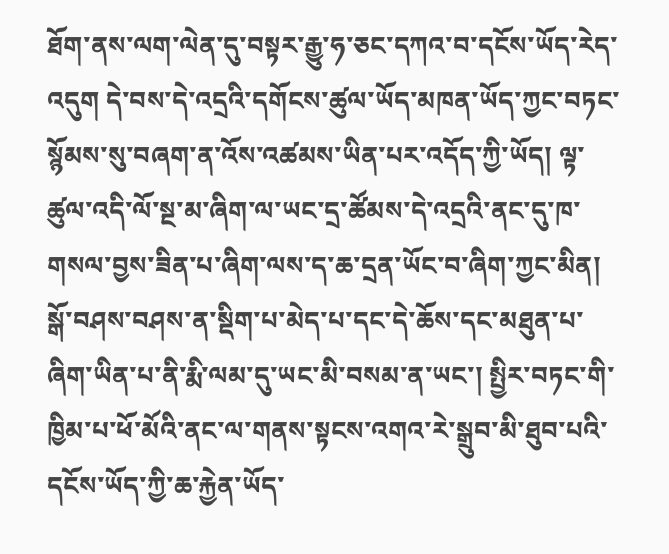ཐོག་ནས་ལག་ལེན་དུ་བསྟར་རྒྱུ་ཧ་ཅང་དཀའ་བ་དངོས་ཡོད་རེད་འདུག དེ་བས་དེ་འདྲའི་དགོངས་ཚུལ་ཡོད་མཁན་ཡོད་ཀྱང་བཏང་སྙོམས་སུ་བཞག་ན་འོས་འཚམས་ཡིན་པར་འདོད་ཀྱི་ཡོད། ལྟ་ཚུལ་འདི་ལོ་སྔ་མ་ཞིག་ལ་ཡང་དྲ་ཚོམས་དེ་འདྲའི་ནང་དུ་ཁ་གསལ་བྱས་ཟིན་པ་ཞིག་ལས་ད་ཆ་དྲན་ཡོང་བ་ཞིག་ཀྱང་མིན།
སྒོ་བཤས་བཤས་ན་སྡིག་པ་མེད་པ་དང་དེ་ཆོས་དང་མཐུན་པ་ཞིག་ཡིན་པ་ནི་རྨི་ལམ་དུ་ཡང་མི་བསམ་ན་ཡང་། སྤྱིར་བཏང་གི་ཁྱིམ་པ་ཕོ་མོའི་ནང་ལ་གནས་སྟངས་འགའ་རེ་སྒྲུབ་མི་ཐུབ་པའི་དངོས་ཡོད་ཀྱི་ཆ་རྐྱེན་ཡོད་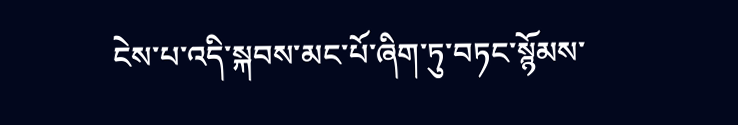ངེས་པ་འདི་སྐབས་མང་པོ་ཞིག་ཏུ་བཏང་སྙོམས་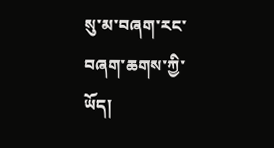སུ་མ་བཞག་རང་བཞག་ཆགས་ཀྱི་ཡོད།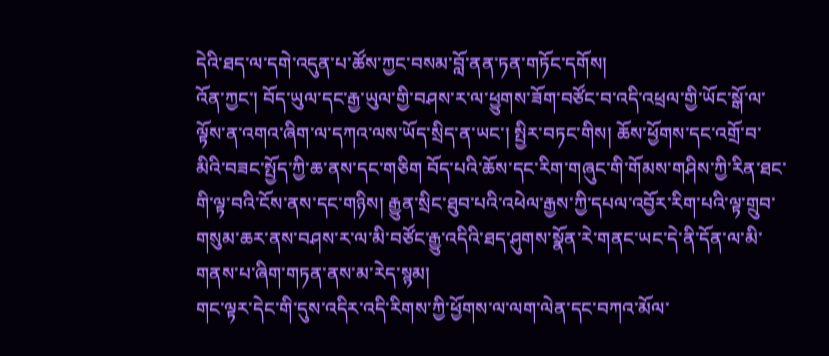དེའི་ཐད་ལ་དགེ་འདུན་པ་ཚོས་ཀྱང་བསམ་བློ་ནན་ཏན་གཏོང་དགོས།
འོན་ཀྱང་། བོད་ཡུལ་དང་རྒྱ་ཡུལ་གྱི་བཤས་ར་ལ་ཕྱུགས་ཟོག་བཙོང་བ་འདི་འཕྲལ་གྱི་ཡོང་སྒོ་ལ་ལྟོས་ན་འགའ་ཞིག་ལ་དཀའ་ལས་ཡོད་སྲིད་ན་ཡང་། སྤྱིར་བཏང་གིས། ཆོས་ཕྱོགས་དང་འགྲོ་བ་མིའི་བཟང་སྤྱོད་ཀྱི་ཆ་ནས་དང་གཅིག བོད་པའི་ཆོས་དང་རིག་གཞུང་གི་གོམས་གཤིས་ཀྱི་རིན་ཐང་གི་ལྟ་བའི་ངོས་ནས་དང་གཉིས། རྒྱུན་སྲིང་ཐུབ་པའི་འཕེལ་རྒྱས་ཀྱི་དཔལ་འབྱོར་རིག་པའི་ལྟ་གྲུབ་གསུམ་ཆར་ནས་བཤས་ར་ལ་མི་བཙོང་རྒྱུ་འདིའི་ཐད་ཤུགས་སྣོན་རེ་གནང་ཡང་དེ་ནི་དོན་ལ་མི་གནས་པ་ཞིག་གཏན་ནས་མ་རེད་སྙམ།
གང་ལྟར་དེང་གི་དུས་འདིར་འདི་རིགས་ཀྱི་ཕྱོགས་ལ་ལག་ལེན་དང་བཀའ་མོལ་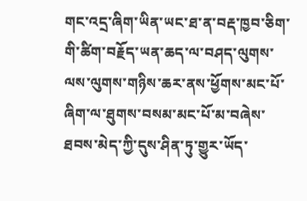གང་འདྲ་ཞིག་ཡིན་ཡང་ཐ་ན་བརྡ་ཁྱབ་ཅིག་གི་ཚིག་བརྗོད་ཡན་ཆད་ལ་བཤད་ལུགས་ལས་ལུགས་གཉིས་ཆར་ནས་ཕྱོགས་མང་པོ་ཞིག་ལ་ཐུགས་བསམ་མང་པོ་མ་བཞེས་ཐབས་མེད་ཀྱི་དུས་ཤིན་ཏུ་གྱུར་ཡོད་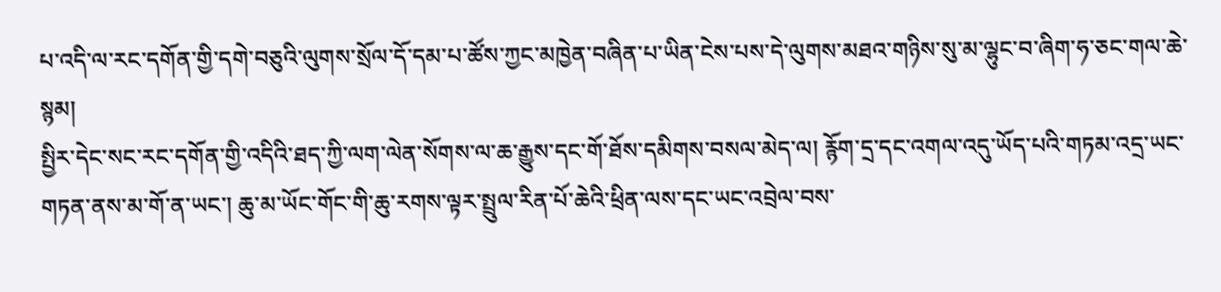པ་འདི་ལ་རང་དགོན་གྱི་དགེ་བཅུའི་ལུགས་སྲོལ་དོ་དམ་པ་ཚོས་ཀྱང་མཁྱེན་བཞིན་པ་ཡིན་ངེས་པས་དེ་ལུགས་མཐའ་གཉིས་སུ་མ་ལྷུང་བ་ཞིག་ཧ་ཅང་གལ་ཆེ་སྙམ།
སྤྱིར་དེང་སང་རང་དགོན་གྱི་འདིའི་ཐད་ཀྱི་ལག་ལེན་སོགས་ལ་ཆ་རྒྱུས་དང་གོ་ཐོས་དམིགས་བསལ་མེད་ལ། རྙོག་དྲ་དང་འགལ་འདུ་ཡོད་པའི་གཏམ་འདྲ་ཡང་གཏན་ནས་མ་གོ་ན་ཡང་། ཆུ་མ་ཡོང་གོང་གི་ཆུ་རགས་ལྟར་སྤྲུལ་རིན་པོ་ཆེའི་ཕྲིན་ལས་དང་ཡང་འབྲེལ་བས་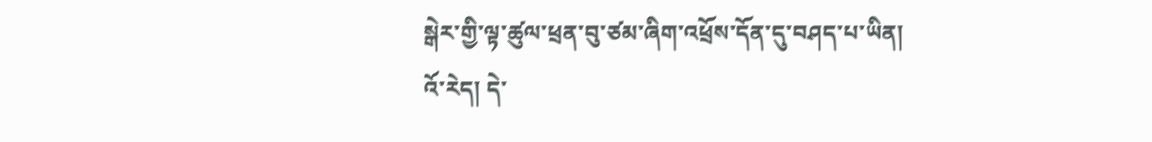སྒེར་གྱི་ལྟ་ཚུལ་ཕྲན་བུ་ཙམ་ཞིག་འཕྲོས་དོན་དུ་བཤད་པ་ཡིན།
འོ་རེད། དེ་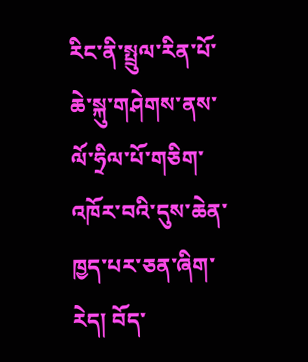རིང་ནི་སྤྲུལ་རིན་པོ་ཆེ་སྐུ་གཤེགས་ནས་ལོ་ཧྲིལ་པོ་གཅིག་འཁོར་བའི་དུས་ཆེན་ཁྱད་པར་ཅན་ཞིག་རེད། བོད་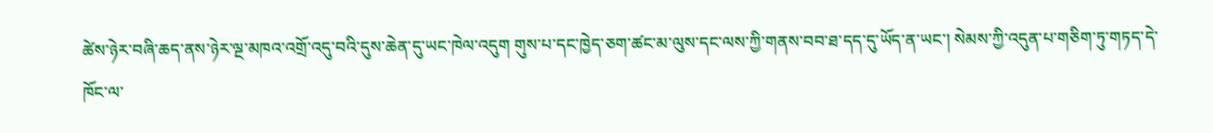ཚེས་ཉེར་བཞི་ཆད་ནས་ཉེར་ལྔ་མཁའ་འགྲོ་འདུ་བའི་དུས་ཆེན་དུ་ཡང་ཁེལ་འདུག གུས་པ་དང་ཁྱེད་ཅག་ཚང་མ་ལུས་དང་ལས་ཀྱི་གནས་བབ་ཐ་དད་དུ་ཡོད་ན་ཡང་། སེམས་ཀྱི་འདུན་པ་གཅིག་ཏུ་གཏད་དེ་ཁོང་ལ་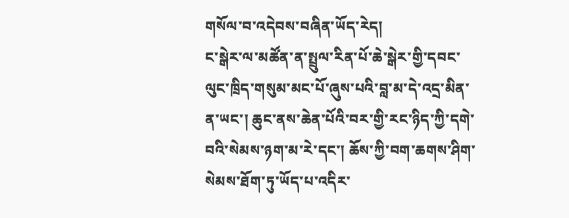གསོལ་བ་འདེབས་བཞིན་ཡོད་རེད།
ང་སྒེར་ལ་མཚོན་ན་སྤྲུལ་རིན་པོ་ཆེ་སྒེར་གྱི་དབང་ལུང་ཁྲིད་གསུམ་མང་པོ་ཞུས་པའི་བླ་མ་དེ་འདྲ་མིན་ན་ཡང་། ཆུང་ནས་ཆེན་པོའི་བར་གྱི་རང་ཉིད་ཀྱི་དགེ་བའི་སེམས་ཉག་མ་རེ་དང་། ཆོས་ཀྱི་བག་ཆགས་ཤིག་སེམས་ཐོག་ཏུ་ཡོད་པ་འདིར་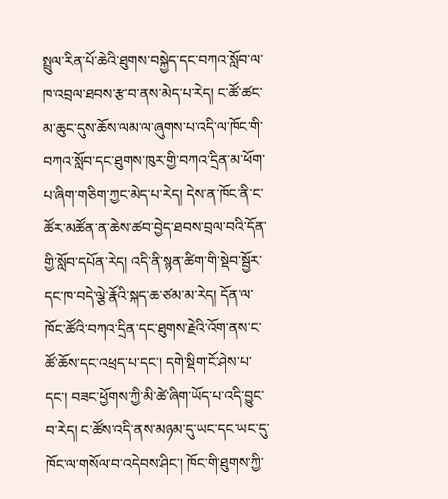སྤྲུལ་རིན་པོ་ཆེའི་ཐུགས་བསྐྱེད་དང་བཀའ་སློབ་ལ་ཁ་འབྲལ་ཐབས་རྩ་བ་ནས་མེད་པ་རེད། ང་ཚོ་ཚང་མ་ཆུང་དུས་ཆོས་ལམ་ལ་ཞུགས་པ་འདི་ལ་ཁོང་གི་བཀའ་སློབ་དང་ཐུགས་ཁུར་གྱི་བཀའ་དྲིན་མ་ཕོག་པ་ཞིག་གཅིག་ཀྱང་མེད་པ་རེད། དེས་ན་ཁོང་ནི་ང་ཚོར་མཚོན་ན་ཆེས་ཚབ་བྱེད་ཐབས་བྲལ་བའི་དོན་གྱི་སློབ་དཔོན་རེད། འདི་ནི་སྙན་ཚིག་གི་སྡེབ་སྦྱོར་དང་ཁ་བདེ་ལྕེ་རྣོའི་སྐད་ཆ་ཙམ་མ་རེད། དོན་ལ་ཁོང་ཚོའི་བཀའ་དྲིན་དང་ཐུགས་རྗེའི་འོག་ནས་ང་ཚོ་ཆོས་དང་འཕྲད་པ་དང་། དགེ་སྡིག་ངོ་ཤེས་པ་དང་། བཟང་ཕྱོགས་ཀྱི་མི་ཚེ་ཞིག་ཡོད་པ་འདི་བྱུང་བ་རེད། ང་ཚོས་འདི་ནས་མཉམ་དུ་ཡང་དང་ཡང་དུ་ཁོང་ལ་གསོལ་བ་འདེབས་ཤིང་། ཁོང་གི་ཐུགས་ཀྱི་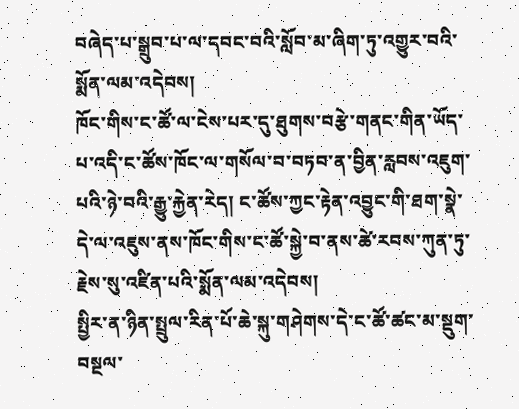བཞེད་པ་སྒྲུབ་པ་ལ་དབང་བའི་སློབ་མ་ཞིག་ཏུ་འགྱུར་བའི་སྨོན་ལམ་འདེབས།
ཁོང་གིས་ང་ཚོ་ལ་ངེས་པར་དུ་ཐུགས་བརྩེ་གནང་གིན་ཡོད་པ་འདི་ང་ཚོས་ཁོང་ལ་གསོལ་བ་བཏབ་ན་བྱིན་རླབས་འཇུག་པའི་ཉེ་བའི་རྒྱུ་རྐྱེན་རེད། ང་ཚོས་ཀྱང་རྟེན་འབྱུང་གི་ཐག་སྣེ་དེ་ལ་འཇུས་ནས་ཁོང་གིས་ང་ཚོ་སྐྱེ་བ་ནས་ཚེ་རབས་ཀུན་ཏུ་རྗེས་སུ་འཛིན་པའི་སྨོན་ལམ་འདེབས།
སྤྱིར་ན་ཉིན་སྤྲུལ་རིན་པོ་ཆེ་སྐུ་གཤེགས་དེ་ང་ཚོ་ཚང་མ་སྡུག་བསྔལ་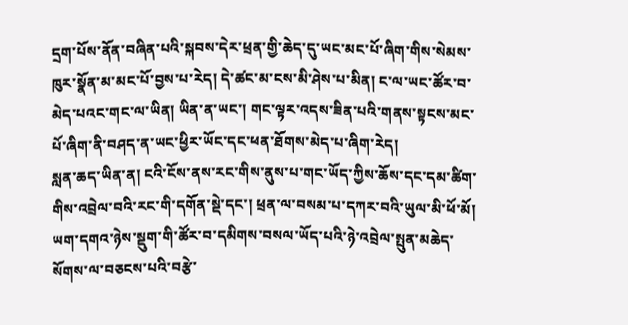དྲག་པོས་ནོན་བཞིན་པའི་སྐབས་དེར་ཕྲན་གྱི་ཆེད་དུ་ཡང་མང་པོ་ཞིག་གིས་སེམས་ཁུར་སྣོན་མ་མང་པོ་བྱས་པ་རེད། དེ་ཚང་མ་ངས་མི་ཤེས་པ་མིན། ང་ལ་ཡང་ཚོར་བ་མེད་པའང་གང་ལ་ཡིན། ཡིན་ན་ཡང་། གང་ལྟར་འདས་ཟིན་པའི་གནས་སྟངས་མང་པོ་ཞིག་ནི་བཤད་ན་ཡང་ཕྱིར་ཡོང་དང་ཕན་ཐོགས་མེད་པ་ཞིག་རེད།
སླན་ཆད་ཡིན་ན། ངའི་ངོས་ནས་རང་གིས་ནུས་པ་གང་ཡོད་ཀྱིས་ཆོས་དང་དམ་ཚིག་གིས་འབྲེལ་བའི་རང་གི་དགོན་སྡེ་དང་། ཕྲན་ལ་བསམ་པ་དཀར་བའི་ཡུལ་མི་ཕོ་མོ། ཡག་དགའ་ཉེས་སྡུག་གི་ཚོར་བ་དམིགས་བསལ་ཡོད་པའི་ཉེ་འབྲེལ་སྤུན་མཆེད་སོགས་ལ་བཅངས་པའི་བརྩེ་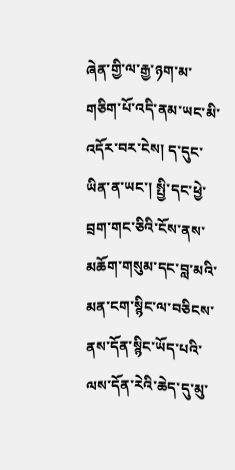ཞེན་གྱི་ལ་རྒྱ་ཉག་མ་གཅིག་པོ་འདི་ནམ་ཡང་མི་འདོར་བར་ངེས། ད་དུང་ཡིན་ན་ཡང་། སྤྱི་དང་ཕྱེ་བྲག་གང་ཅིའི་ངོས་ནས་མཆོག་གསུམ་དང་བླ་མའི་མན་ངག་སྙིང་ལ་བཅིངས་ནས་དོན་སྙིང་ཡོད་པའི་ལས་དོན་རེའི་ཆེད་དུ་མུ་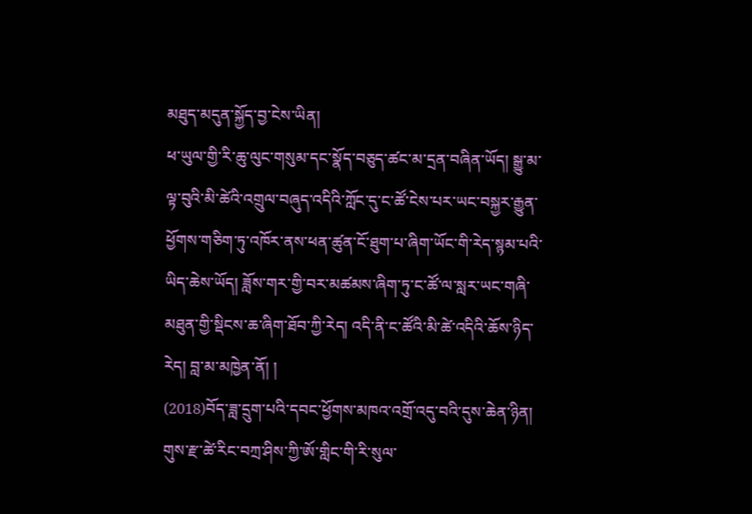མཐུད་མདུན་སྐྱོད་བྱ་ངེས་ཡིན།
ཕ་ཡུལ་གྱི་རི་ཆུ་ལུང་གསུམ་དང་སྣོད་བཅུད་ཚང་མ་དྲན་བཞིན་ཡོད། སྒྱུ་མ་ལྟ་བུའི་མི་ཚེའི་འགྲུལ་བཞུད་འདིའི་ཀློང་དུ་ང་ཚོ་ངེས་པར་ཡང་བསྐྱར་རྒྱུན་ཕྱོགས་གཅིག་ཏུ་འཁོར་ནས་ཕན་ཚུན་ངོ་ཐུག་པ་ཞིག་ཡོང་གི་རེད་སྙམ་པའི་ཡིད་ཆེས་ཡོད། ཟློས་གར་གྱི་བར་མཚམས་ཞིག་ཏུ་ང་ཚོ་ལ་སླར་ཡང་གཞི་མཐུན་གྱི་སྡིངས་ཆ་ཞིག་ཐོབ་ཀྱི་རེད། འདི་ནི་ང་ཚོའི་མི་ཚེ་འདིའི་ཆོས་ཉིད་རེད། བླ་མ་མཁྱེན་ནོ། །
(2018)བོད་ཟླ་དྲུག་པའི་དབང་ཕྱོགས་མཁའ་འགྲོ་འདུ་བའི་དུས་ཆེན་ཉིན། གུས་རྫ་ཚེ་རིང་བཀྲ་ཤིས་ཀྱི་ཨོ་གླིང་གི་རི་སུལ་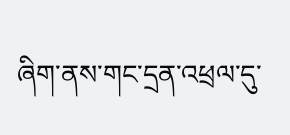ཞིག་ནས་གང་དྲན་འཕྲལ་དུ་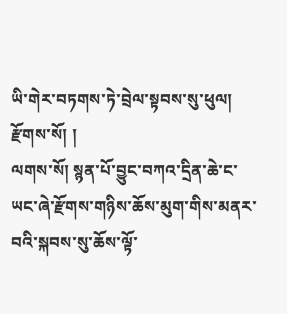ཡི་གེར་བཏགས་ཏེ་བྲེལ་སྟབས་སུ་ཕུལ།
རྫོགས་སོ། །
ལགས་སོ། སྙན་པོ་བྱུང་བཀའ་དྲིན་ཆེ་ང་ཡང་ཞེ་རྫོགས་གཉིས་ཆོས་མུག་གིས་མནར་བའི་སྐབས་སུ་ཆོས་ལྟོ་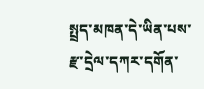སྤྲད་མཁན་དེ་ཡིན་པས་རྫ་དྲེལ་དཀར་དགོན་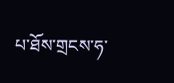པ་ཐོས་གྲངས་ཧ་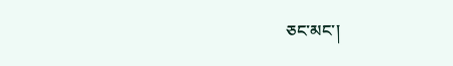ཅང་མང་།